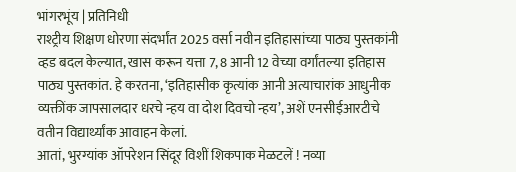भांगरभूंय | प्रतिनिधी
राश्ट्रीय शिक्षण धोरणा संदर्भांत 2025 वर्सा नवीन इतिहासांच्या पाठ्य पुस्तकांनी व्हड बदल केल्यात, खास करून यत्ता 7, 8 आनी 12 वेच्या वर्गांतल्या इतिहास पाठ्य पुस्तकांत. हे करतना, ‘इतिहासीक कृत्यांक आनी अत्याचारांक आधुनीक व्यक्तींक जापसालदार धरचे न्हय वा दोश दिवचो न्हय’, अशें एनसीईआरटीचे वतीन विद्यार्थ्यांक आवाहन केलां.
आतां, भुरग्यांक ऑपरेशन सिंदूर विशीं शिकपाक मेळटलें ! नव्या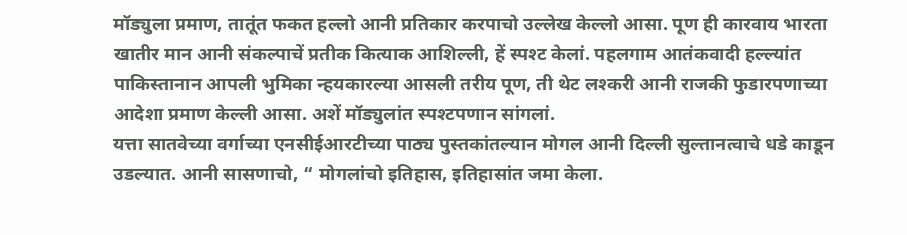मॉड्युला प्रमाण, तातूंत फकत हल्लो आनी प्रतिकार करपाचो उल्लेख केल्लो आसा. पूण ही कारवाय भारता खातीर मान आनी संकल्पाचें प्रतीक कित्याक आशिल्ली, हें स्पश्ट केलां. पहलगाम आतंकवादी हल्ल्यांत पाकिस्तानान आपली भुमिका न्हयकारल्या आसली तरीय पूण, ती थेट लश्करी आनी राजकी फुडारपणाच्या आदेशा प्रमाण केल्ली आसा. अशें मॉड्युलांत स्पश्टपणान सांगलां.
यत्ता सातवेच्या वर्गाच्या एनसीईआरटीच्या पाठ्य पुस्तकांतल्यान मोगल आनी दिल्ली सुल्तानत्वाचे धडे काडून उडल्यात. आनी सासणाचो, “ मोगलांचो इतिहास, इतिहासांत जमा केला.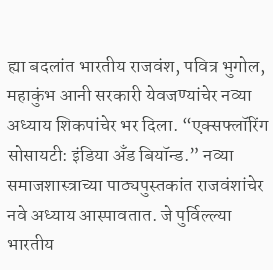ह्या बदलांत भारतीय राजवंश, पवित्र भुगोल, महाकुंभ आनी सरकारी येवजण्यांचेर नव्या अध्याय शिकपांचेर भर दिला. “एक्सफ्लॉरिंग सोसायटी: इंडिया अँड बियॉन्ड.” नव्या समाजशास्त्राच्या पाठ्यपुस्तकांत राजवंशांचेर नवे अध्याय आस्पावतात. जे पुर्विल्ल्या भारतीय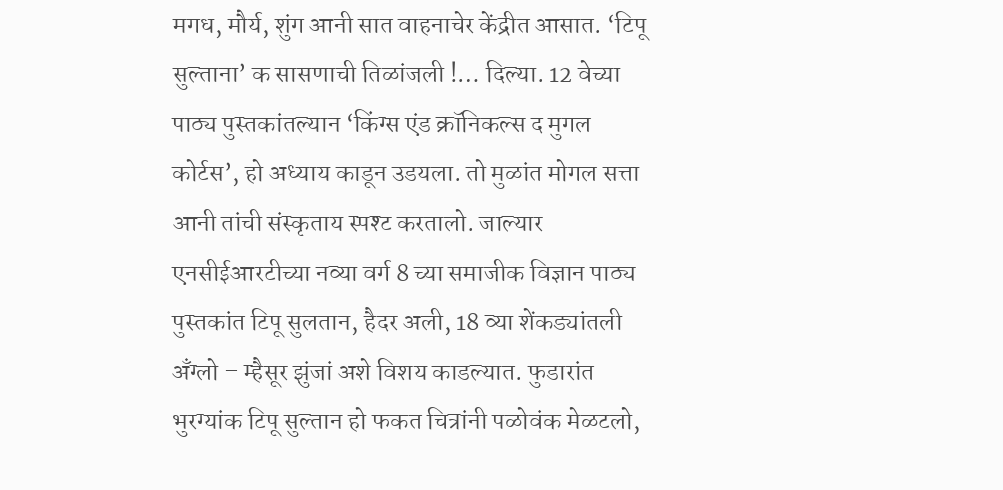मगध, मौर्य, शुंग आनी सात वाहनाचेर केंद्रीत आसात. ‘टिपू सुल्ताना’ क सासणाची तिळांजली !… दिल्या. 12 वेच्या पाठ्य पुस्तकांतल्यान ‘किंग्स एंड क्रॉनिकल्स द मुगल कोर्टस’, हो अध्याय काडून उडयला. तो मुळांत मोगल सत्ता आनी तांची संस्कृताय स्पश्ट करतालो. जाल्यार एनसीईआरटीच्या नव्या वर्ग 8 च्या समाजीक विज्ञान पाठ्य पुस्तकांत टिपू सुलतान, हैदर अली, 18 व्या शेंकड्यांतली अँग्लो – म्हैसूर झुंजां अशे विशय काडल्यात. फुडारांत भुरग्यांक टिपू सुल्तान हो फकत चित्रांनी पळोवंक मेळटलो,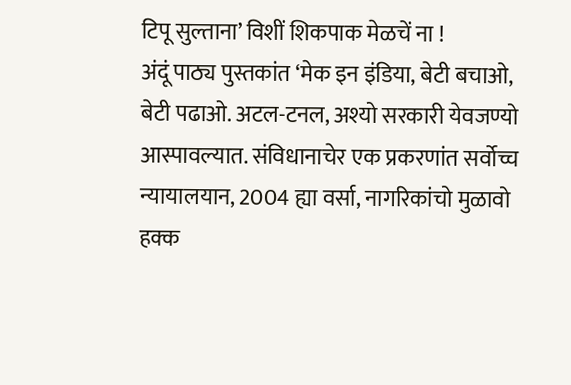टिपू सुल्ताना’ विशीं शिकपाक मेळचें ना !
अंदूं पाठ्य पुस्तकांत ‘मेक इन इंडिया, बेटी बचाओ, बेटी पढाओ. अटल-टनल, अश्यो सरकारी येवजण्यो आस्पावल्यात. संविधानाचेर एक प्रकरणांत सर्वोच्च न्यायालयान, 2004 ह्या वर्सा, नागरिकांचो मुळावो हक्क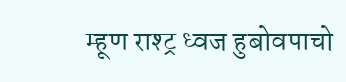म्हूण राश्ट्र ध्वज हुबोवपाचो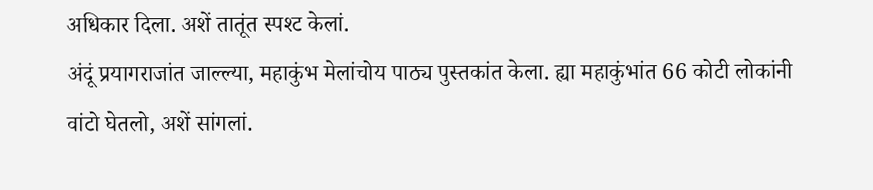अधिकार दिला. अशें तातूंत स्पश्ट केलां.
अंदूं प्रयागराजांत जाल्ल्या, महाकुंभ मेलांचोय पाठ्य पुस्तकांत केला. ह्या महाकुंभांत 66 कोटी लोकांनी वांटो घेतलो, अशें सांगलां.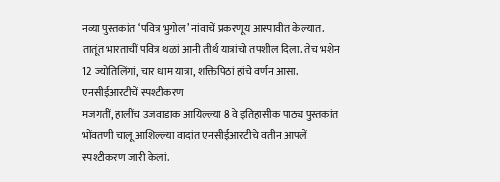नव्या पुस्तकांत ‘पवित्र भुगोल’ नांवाचें प्रकरणूय आस्पावीत केल्यात. तातूंत भारताचीं पवित्र थळां आनी तीर्थ यात्रांचो तपशील दिला. तेच भशेन 12 ज्योतिलिंगां, चार धाम यात्रा, शक्तिपिठां हांचे वर्णन आसा.
एनसीईआरटीचें स्पश्टीकरण
मजगतीं, हालींच उजवाडाक आयिल्ल्या 8 वे इतिहासीक पाठ्य पुस्तकांत भोंवतणी चालू आशिल्ल्या वादांत एनसीईआरटीचे वतीन आपलें स्पश्टीकरण जारी केलां.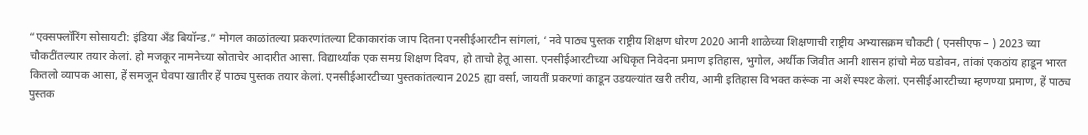“एक्सफ्लॉरिंग सोसायटी: इंडिया अँड बियॉन्ड.” मोगल काळांतल्या प्रकरणांतल्या टिकाकारांक जाप दितना एनसीईआरटीन सांगलां, ‘ नवे पाठ्य पुस्तक राष्ट्रीय शिक्षण धोरण 2020 आनी शाळेच्या शिक्षणाची राष्ट्रीय अभ्यासक्रम चौकटी ( एनसीएफ – ) 2023 च्या चौकटींतल्यार तयार केलां. हो मजकूर नामनेच्या स्रोताचेर आदारीत आसा. विद्यार्थ्यांक एक समग्र शिक्षण दिवप, हो ताचो हेतू आसा. एनसीईआरटीच्या अधिकृत निवेदना प्रमाण इतिहास, भुगोल, अर्थीक जिवीत आनी शासन हांचो मेळ घडोवन, तांकां एकठांय हाडून भारत कितलो व्यापक आसा, हें समजून घेवपा खातीर हें पाठ्य पुस्तक तयार केलां. एनसीईआरटीच्या पुस्तकांतल्यान 2025 ह्या वर्सा, जायतीं प्रकरणां काडून उडयल्यांत खरी तरीय, आमी इतिहास विभक्त करूंक ना अशें स्पश्ट केलां. एनसीईआरटीच्या म्हणण्या प्रमाण, हें पाठ्य पुस्तक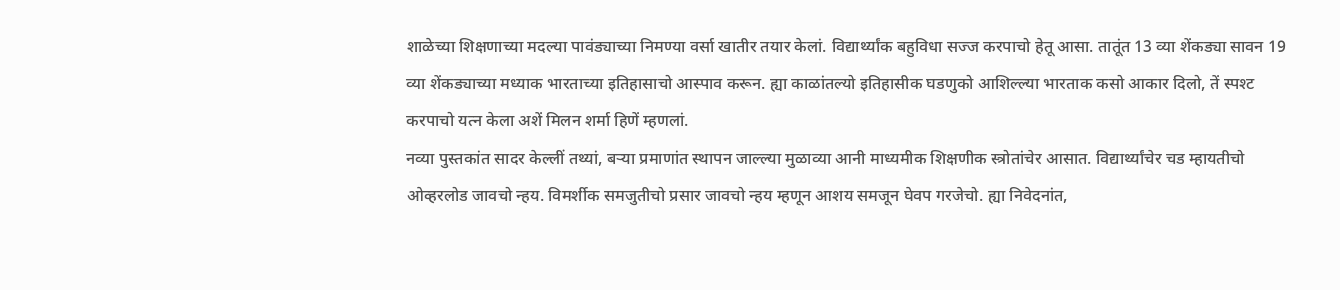शाळेच्या शिक्षणाच्या मदल्या पावंड्याच्या निमण्या वर्सा खातीर तयार केलां. विद्यार्थ्यांक बहुविधा सज्ज करपाचो हेतू आसा. तातूंत 13 व्या शेंकड्या सावन 19 व्या शेंकड्याच्या मध्याक भारताच्या इतिहासाचो आस्पाव करून. ह्या काळांतल्यो इतिहासीक घडणुको आशिल्ल्या भारताक कसो आकार दिलो, तें स्पश्ट करपाचो यत्न केला अशें मिलन शर्मा हिणें म्हणलां.
नव्या पुस्तकांत सादर केल्लीं तथ्यां, बऱ्या प्रमाणांत स्थापन जाल्ल्या मुळाव्या आनी माध्यमीक शिक्षणीक स्त्रोतांचेर आसात. विद्यार्थ्यांचेर चड म्हायतीचो ओव्हरलोड जावचो न्हय. विमर्शीक समजुतीचो प्रसार जावचो न्हय म्हणून आशय समजून घेवप गरजेचो. ह्या निवेदनांत,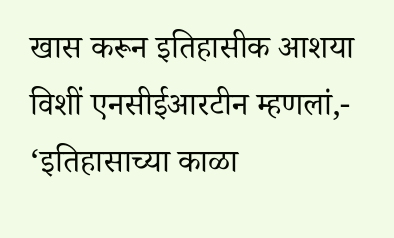खास करून इतिहासीक आशया विशीं एनसीईआरटीन म्हणलां,- ‘इतिहासाच्या काळा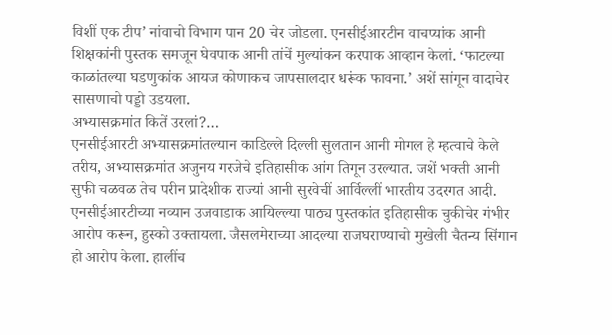विशीं एक टीप’ नांवाचो विभाग पान 20 चेर जोडला. एनसीईआरटीन वाचप्यांक आनी शिक्षकांनी पुस्तक समजून घेवपाक आनी तांचें मुल्यांकन करपाक आव्हान केलां. ‘फाटल्या काळांतल्या घडणुकांक आयज कोणाकच जापसालदार धरूंक फावना.’ अशें सांगून वादाचेर सासणाचो पड्डो उडयला.
अभ्यासक्रमांत कितें उरलां?…
एनसीईआरटी अभ्यासक्रमांतल्यान काडिल्ले दिल्ली सुलतान आनी मोगल हे म्हत्वाचे केले तरीय, अभ्यासक्रमांत अजुनय गरजेचे इतिहासीक आंग तिगून उरल्यात. जशें भक्ती आनी सुफी चळवळ तेच परीन प्रादेशीक राज्यां आनी सुरवेचीं आर्विल्लीं भारतीय उदरगत आदी.
एनसीईआरटीच्या नव्यान उजवाडाक आयिल्ल्या पाठ्य पुस्तकांत इतिहासीक चुकीचेर गंभीर आरोप करून, हुस्को उक्तायला. जैसलमेराच्या आदल्या राजघराण्याचो मुखेली चैतन्य सिंगान हो आरोप केला. हालींच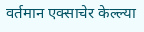वर्तमान एक्साचेर केल्ल्या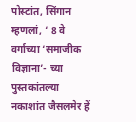पोस्टांत, सिंगान म्हणलां, ‘ 8 वे वर्गाच्या ‘समाजीक विज्ञाना’- च्या पुस्तकांतल्या नकाशांत जैसलमेर हें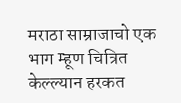मराठा साम्राजाचो एक भाग म्हूण चित्रित केल्ल्यान हरकत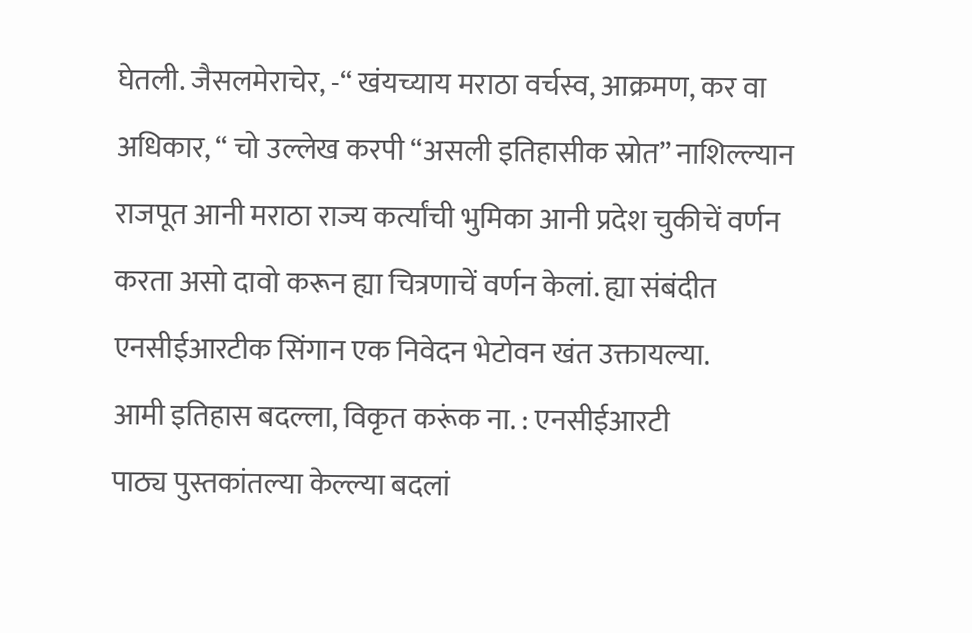घेतली. जैसलमेराचेर, -“ खंयच्याय मराठा वर्चस्व, आक्रमण, कर वा अधिकार, “ चो उल्लेख करपी “असली इतिहासीक स्रोत” नाशिल्ल्यान राजपूत आनी मराठा राज्य कर्त्यांची भुमिका आनी प्रदेश चुकीचें वर्णन करता असो दावो करून ह्या चित्रणाचें वर्णन केलां. ह्या संबंदीत एनसीईआरटीक सिंगान एक निवेदन भेटोवन खंत उक्तायल्या.
आमी इतिहास बदल्ला, विकृत करूंक ना. : एनसीईआरटी
पाठ्य पुस्तकांतल्या केल्ल्या बदलां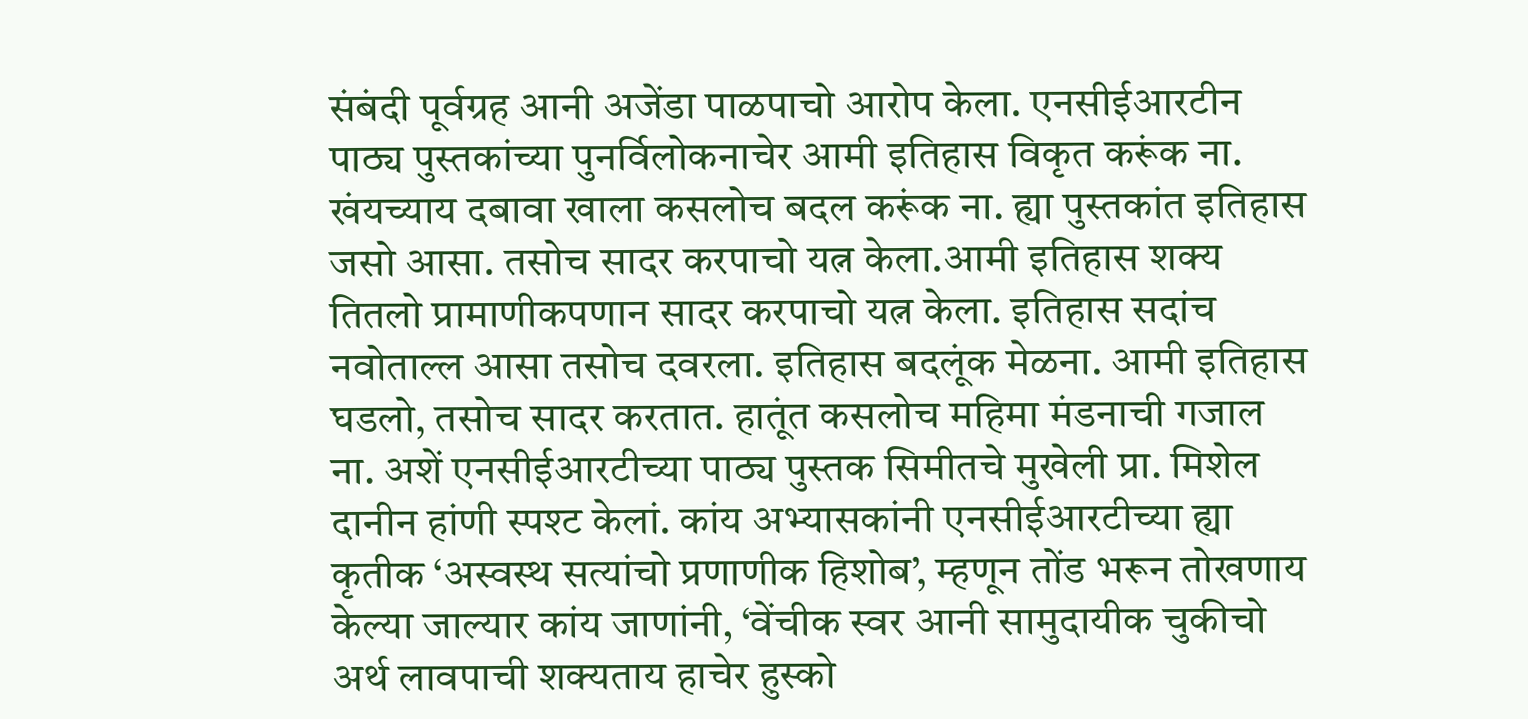संबंदी पूर्वग्रह आनी अजेंडा पाळपाचो आरोप केला. एनसीईआरटीन पाठ्य पुस्तकांच्या पुनर्विलोकनाचेर आमी इतिहास विकृत करूंक ना. खंयच्याय दबावा खाला कसलोच बदल करूंक ना. ह्या पुस्तकांत इतिहास जसो आसा. तसोच सादर करपाचो यत्न केला.आमी इतिहास शक्य तितलो प्रामाणीकपणान सादर करपाचो यत्न केला. इतिहास सदांच नवोताल्ल आसा तसोच दवरला. इतिहास बदलूंक मेळना. आमी इतिहास घडलो, तसोच सादर करतात. हातूंत कसलोच महिमा मंडनाची गजाल ना. अशें एनसीईआरटीच्या पाठ्य पुस्तक सिमीतचे मुखेली प्रा. मिशेल दानीन हांणी स्पश्ट केलां. कांय अभ्यासकांनी एनसीईआरटीच्या ह्या कृतीक ‘अस्वस्थ सत्यांचो प्रणाणीक हिशोब’, म्हणून तोंड भरून तोखणाय केल्या जाल्यार कांय जाणांनी, ‘वेंचीक स्वर आनी सामुदायीक चुकीचो अर्थ लावपाची शक्यताय हाचेर हुस्को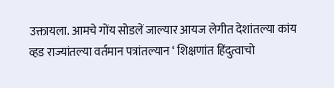उक्तायला. आमचे गोंय सोडलें जाल्यार आयज लेगीत देशांतल्या कांय व्हड राज्यांतल्या वर्तमान पत्रांतल्यान ‘ शिक्षणांत हिंदुत्वाचो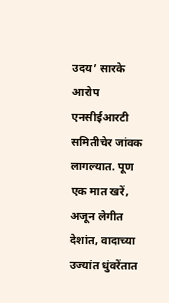उदय’ सारके आरोप एनसीईआरटी समितीचेर जांवक लागल्यात. पूण एक मात खरें,
अजून लेगीत देशांत, वादाच्या उज्यांत धुंवरेंतात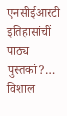एनसीईआरटी इतिहासांचीं पाठ्य पुस्तकां?…
विशाल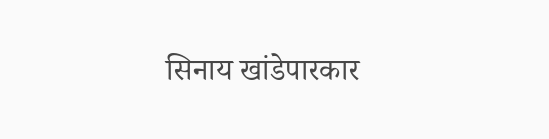सिनाय खांडेपारकार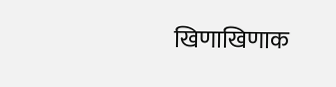खिणाखिणाक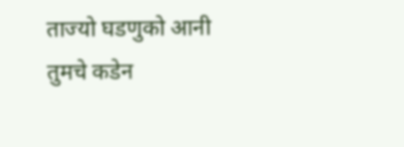ताज्यो घडणुको आनी तुमचे कडेन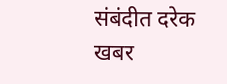संबंदीत दरेक खबर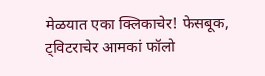मेळयात एका क्लिकाचेर! फेसबूक, ट्विटराचेर आमकां फॉलो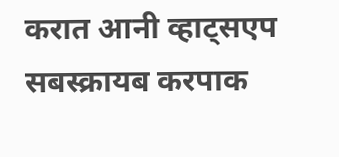करात आनी व्हाट्सएप सबस्क्रायब करपाक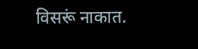विसरूं नाकात.